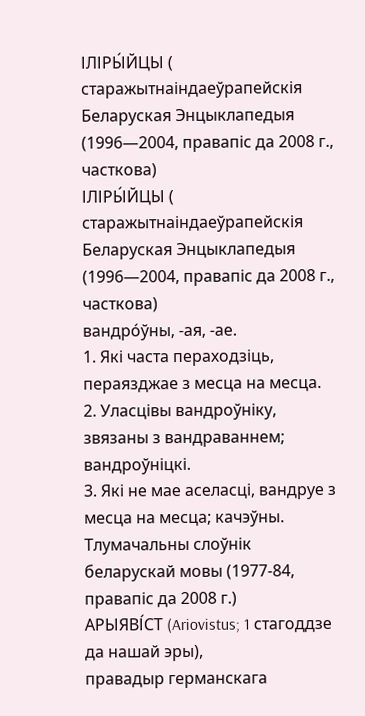ІЛІРЫ́ЙЦЫ (
старажытнаіндаеўрапейскія
Беларуская Энцыклапедыя (1996—2004, правапіс да 2008 г., часткова)
ІЛІРЫ́ЙЦЫ (
старажытнаіндаеўрапейскія
Беларуская Энцыклапедыя (1996—2004, правапіс да 2008 г., часткова)
вандро́ўны, ‑ая, ‑ае.
1. Які часта пераходзіць, пераязджае з месца на месца.
2. Уласцівы вандроўніку, звязаны з вандраваннем; вандроўніцкі.
3. Які не мае аселасці, вандруе з месца на месца; качэўны.
Тлумачальны слоўнік беларускай мовы (1977-84, правапіс да 2008 г.)
АРЫЯВІ́СТ (Ariovistus; 1 стагоддзе да нашай эры),
правадыр германскага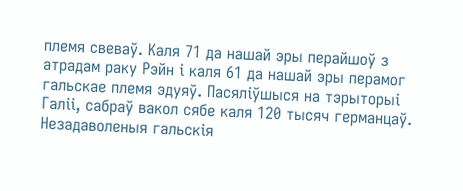племя свеваў. Каля 71 да нашай эры перайшоў з атрадам раку Рэйн і каля 61 да нашай эры перамог гальскае племя эдуяў. Пасяліўшыся на тэрыторыі Галіі, сабраў вакол сябе каля 120 тысяч германцаў. Незадаволеныя гальскія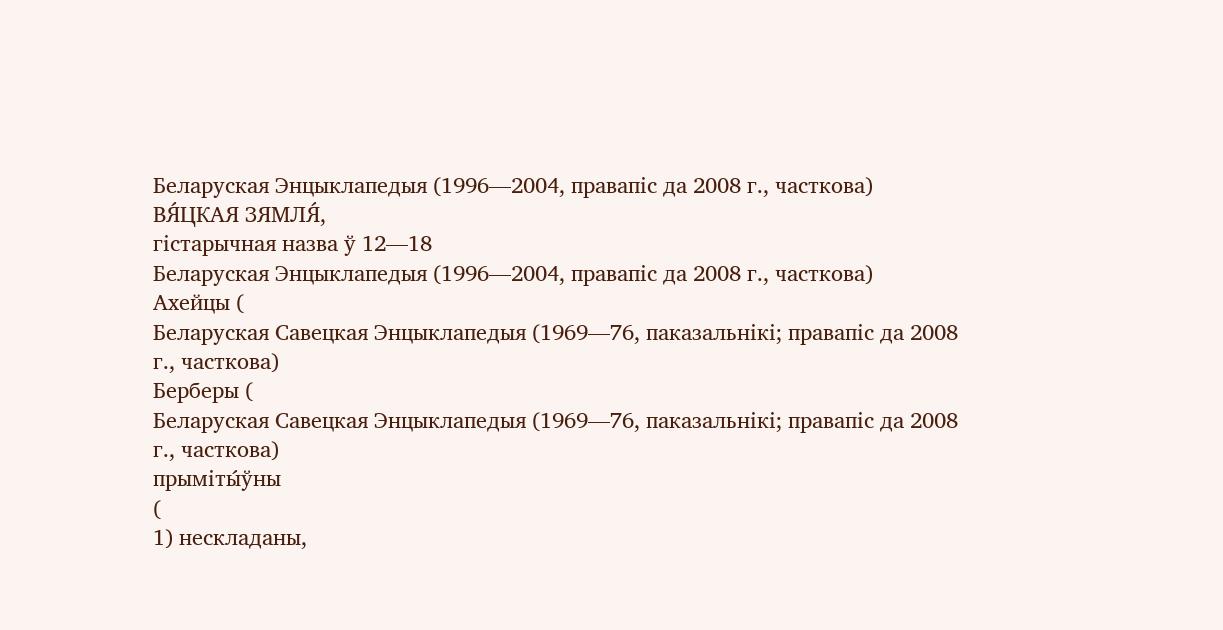Беларуская Энцыклапедыя (1996—2004, правапіс да 2008 г., часткова)
ВЯ́ЦКАЯ ЗЯМЛЯ́,
гістарычная назва ў 12—18
Беларуская Энцыклапедыя (1996—2004, правапіс да 2008 г., часткова)
Ахейцы (
Беларуская Савецкая Энцыклапедыя (1969—76, паказальнікі; правапіс да 2008 г., часткова)
Берберы (
Беларуская Савецкая Энцыклапедыя (1969—76, паказальнікі; правапіс да 2008 г., часткова)
прыміты́ўны
(
1) нескладаны,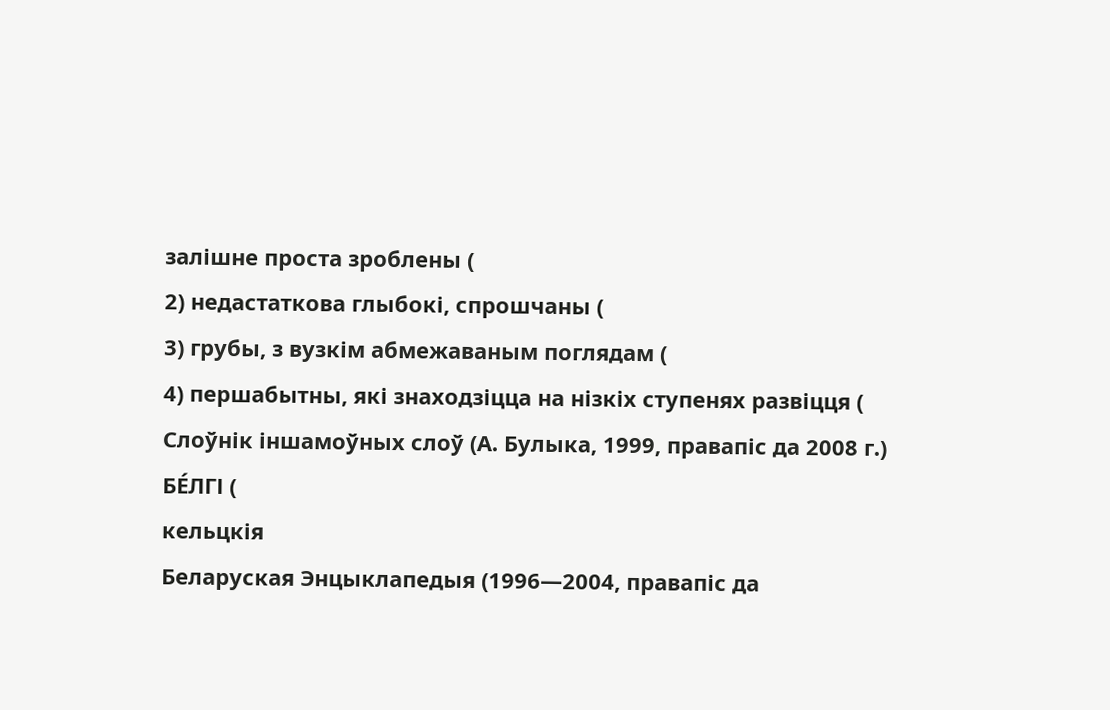залішне проста зроблены (
2) недастаткова глыбокі, спрошчаны (
3) грубы, з вузкім абмежаваным поглядам (
4) першабытны, які знаходзіцца на нізкіх ступенях развіцця (
Слоўнік іншамоўных слоў (А. Булыка, 1999, правапіс да 2008 г.)
БЕ́ЛГІ (
кельцкія
Беларуская Энцыклапедыя (1996—2004, правапіс да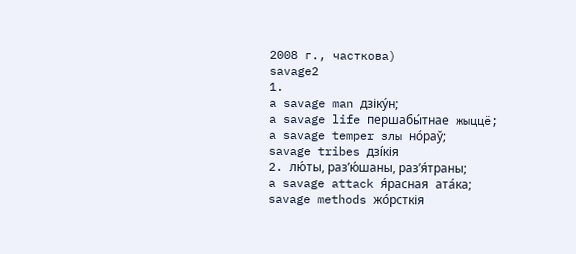2008 г., часткова)
savage2
1.
a savage man дзіку́н;
a savage life першабы́тнае жыццё;
a savage temper злы но́раў;
savage tribes дзі́кія
2. лю́ты, раз’ю́шаны, раз’я́траны;
a savage attack я́расная ата́ка;
savage methods жо́рсткія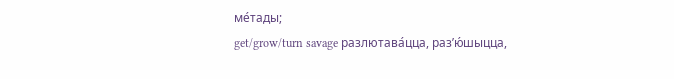ме́тады;
get/grow/turn savage разлютава́цца, раз’ю́шыцца,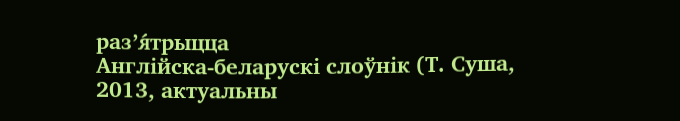раз’я́трыцца
Англійска-беларускі слоўнік (Т. Суша, 2013, актуальны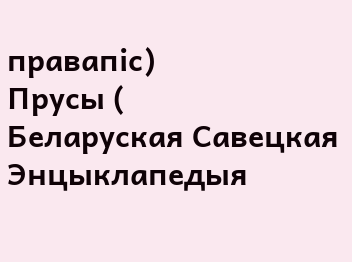правапіс)
Прусы (
Беларуская Савецкая Энцыклапедыя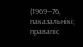(1969—76, паказальнікі; правапіс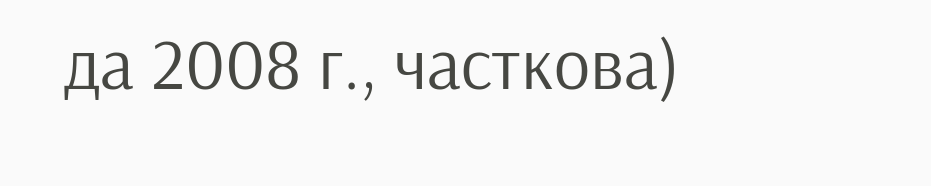да 2008 г., часткова)